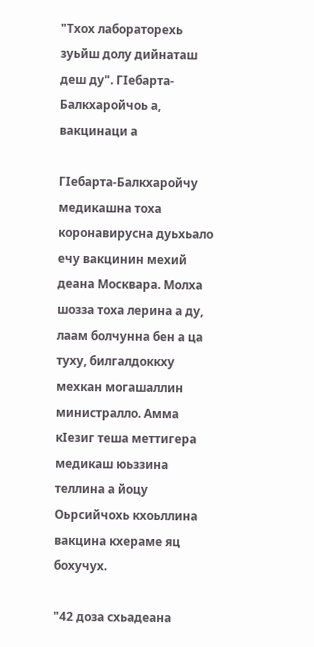"Тхох лабораторехь зуьйш долу дийнаташ деш ду". ГIебарта-Балкхаройчоь а, вакцинаци а

ГIебарта-Балкхаройчу медикашна тоха коронавирусна дуьхьало ечу вакцинин мехий деана Москвара. Молха шозза тоха лерина а ду, лаам болчунна бен а ца туху, билгалдоккху мехкан могашаллин министралло. Амма кIезиг теша меттигера медикаш юьззина теллина а йоцу Оьрсийчохь кхоьллина вакцина кхераме яц бохучух.

"42 доза схьадеана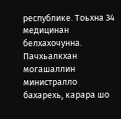республике. Тоьхна 34 медицинан белхахочунна. Пачхьалкхан могашаллин министралло бахарехь, карара шо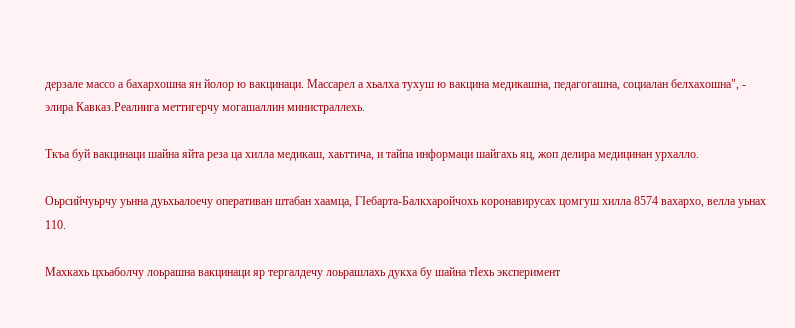дерзале массо а бахархошна ян йолор ю вакцинаци. Массарел а хьалха тухуш ю вакцина медикашна, педагогашна, социалан белхахошна", - элира Кавказ.Реалиига меттигерчу могашаллин министраллехь.

Ткъа буй вакцинаци шайна яйта реза ца хилла медикаш, хаьттича, и тайпа информаци шайгахь яц, жоп делира медицинан урхалло.

Оьрсийчуьрчу уьнна дуьхьалоечу оперативан штабан хаамца, ГIебарта-Балкхаройчохь коронавирусах цомгуш хилла 8574 вахархо, велла уьнах 110.

Махкахь цхьаболчу лоьрашна вакцинаци яр тергалдечу лоьрашлахь дукха бу шайна тIехь эксперимент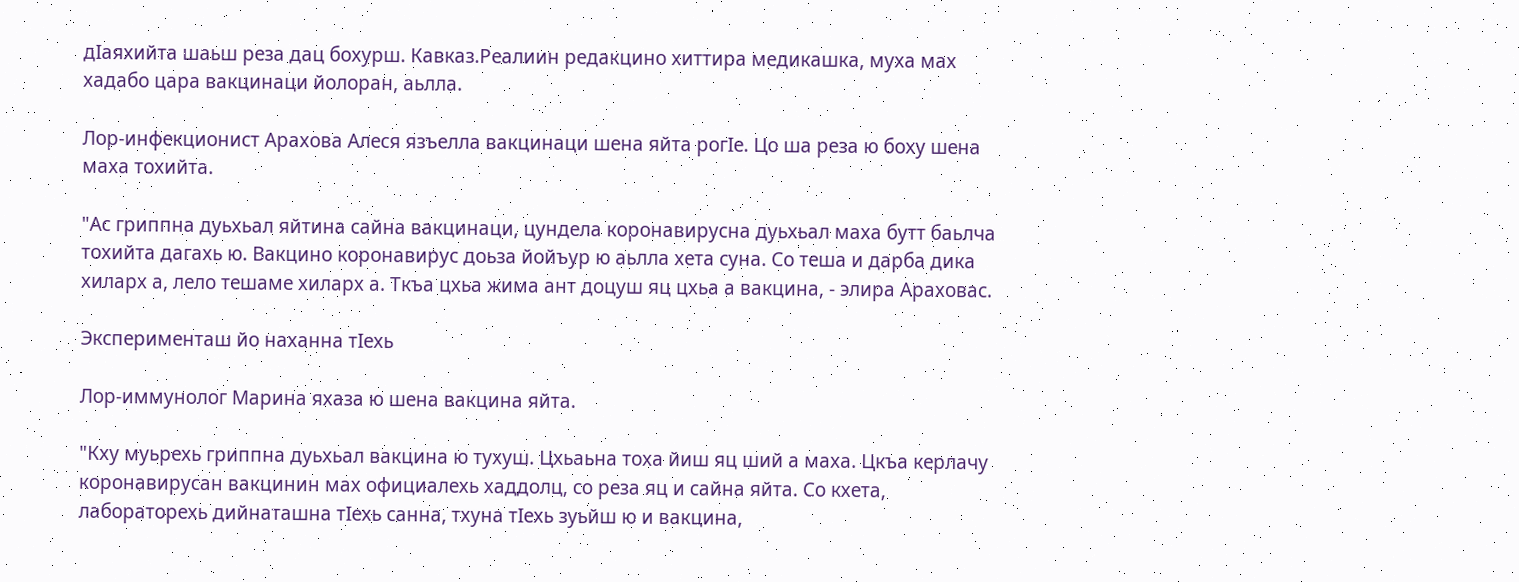дIаяхийта шаьш реза дац бохурш. Кавказ.Реалиин редакцино хиттира медикашка, муха мах хадабо цара вакцинаци йолоран, аьлла.

Лор-инфекционист Арахова Алеся язъелла вакцинаци шена яйта рогIе. Цо ша реза ю боху шена маха тохийта.

"Ас гриппна дуьхьал яйтина сайна вакцинаци, цундела коронавирусна дуьхьал маха бутт баьлча тохийта дагахь ю. Вакцино коронавирус доьза йойъур ю аьлла хета суна. Со теша и дарба дика хиларх а, лело тешаме хиларх а. Ткъа цхьа жима ант доцуш яц цхьа а вакцина, - элира Араховас.

Эксперименташ йо наханна тIехь

Лор-иммунолог Марина яхаза ю шена вакцина яйта.

"Кху муьрехь гриппна дуьхьал вакцина ю тухуш. Цхьаьна тоха йиш яц ший а маха. Цкъа керлачу коронавирусан вакцинин мах официалехь хаддолц, со реза яц и сайна яйта. Со кхета, лабораторехь дийнаташна тIехь санна, тхуна тIехь зуьйш ю и вакцина,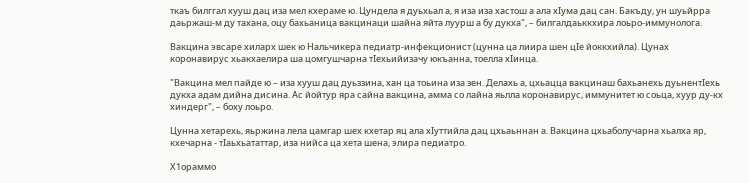ткаъ билггал хууш дац иза мел кхераме ю. Цундела я дуьхьал а, я иза иза хастош а ала хIума дац сан. Бакъду, ун шуьйрра даьржаш-м ду тахана, оцу бахьаница вакцинаци шайна яйта луурш а бу дукха", – билгалдаьккхира лоьро-иммунолога.

Вакцина эвсаре хиларх шек ю Нальчикера педиатр-инфекционист (цунна ца лиира шен цIе йоккхийла). Цунах коронавирус хьакхаелира ша цомгушчарна тIехьийизачу юкъанна, тоелла хIинца.

"Вакцина мел пайде ю – иза хууш дац дуьззина, хан ца тоьина иза зен. Делахь а, цхьацца вакцинаш бахьанехь дуьнентIехь дукха адам дийна дисина. Ас йойтур яра сайна вакцина, амма со лайна яьлла коронавирус, иммунитет ю соьца, хуур ду-кх хиндерг", – боху лоьро.

Цунна хетарехь, яьржина лела цамгар шех кхетар яц ала хIуттийла дац цхьаьннан а. Вакцина цхьаболучарна хьалха яр, кхечарна - тIаьхьататтар, иза нийса ца хета шена, элира педиатро.

Х1ораммо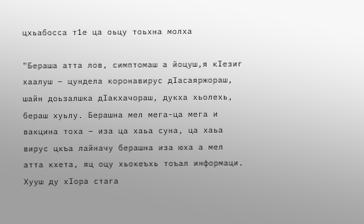цхьабосса т1е ца оьцу тоьхна молха

"Бераша атта лов, симптомаш а йоцуш,я кIезиг хаалуш – цундела коронавирус дIасаяржораш, шайн доьзалшка дIакхачораш, дукха хьолехь, бераш хуьлу. Берашна мел мега-ца мега и вакцина тоха – иза ца хаьа суна, ца хаьа вирус цкъа лайначу берашна иза юха а мел атта кхета, яц оцу хьокеъхь тоъал информаци. Хууш ду хIора стага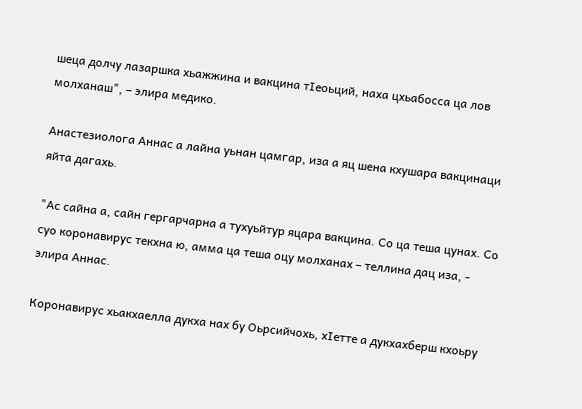шеца долчу лазаршка хьажжина и вакцина тIеоьций, наха цхьабосса ца лов молханаш", – элира медико.

Анастезиолога Аннас а лайна уьнан цамгар, иза а яц шена кхушара вакцинаци яйта дагахь.

"Ас сайна а, сайн гергарчарна а тухуьйтур яцара вакцина. Со ца теша цунах. Со суо коронавирус текхна ю, амма ца теша оцу молханах – теллина дац иза, - элира Аннас.

Коронавирус хьакхаелла дукха нах бу Оьрсийчохь, хIетте а дукхахберш кхоьру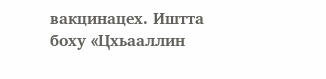вакцинацех. Иштта боху «Цхьааллин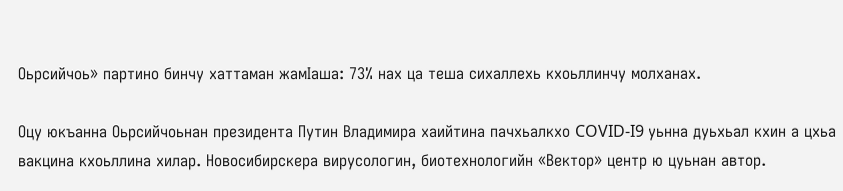Оьрсийчоь» партино бинчу хаттаман жамIаша: 73% нах ца теша сихаллехь кхоьллинчу молханах.

Оцу юкъанна Оьрсийчоьнан президента Путин Владимира хаийтина пачхьалкхо COVID-I9 уьнна дуьхьал кхин а цхьа вакцина кхоьллина хилар. Новосибирскера вирусологин, биотехнологийн «Вектор» центр ю цуьнан автор.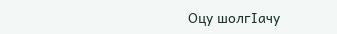Оцу шолгIачу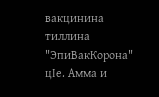вакцинина тиллина "ЭпиВакКорона" цIе. Амма и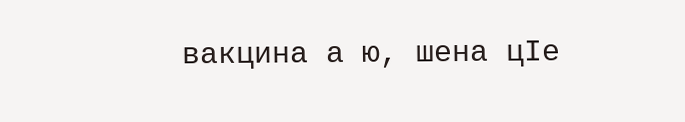вакцина а ю, шена цIе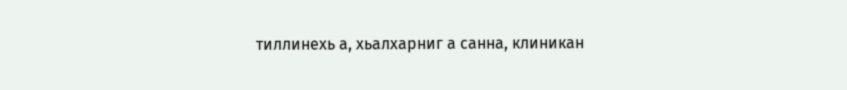тиллинехь а, хьалхарниг а санна, клиникан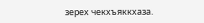зерех чекхъяккхаза.